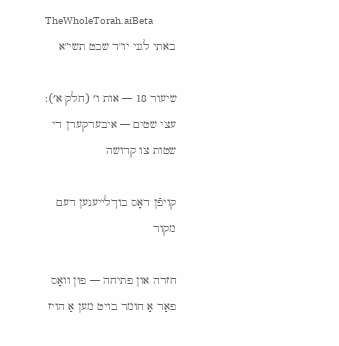TheWholeTorah.aiBeta
באתי לגני יו"ד שבט תשי"א

שיעור 18 — אות ו׳ (חלק א׳): עצי שטים — איבערקערן די שטות צו קדושה

קויפֿן דאָס בוךלייענען דעם מקור

חזרה און פתיחה — פון וואָס פאַר אַ חומר בויט מען אַ הויז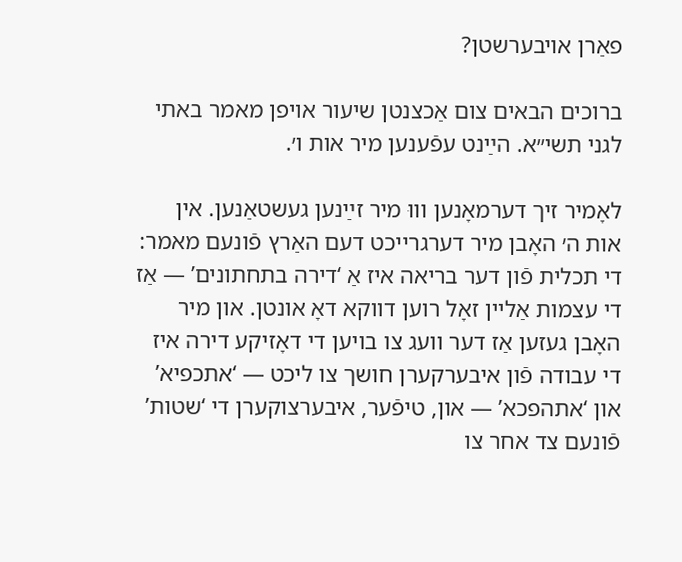פאַרן אויבערשטן?

ברוכים הבאים צום אַכצנטן שיעור אויפן מאמר באתי לגני תשי״א. הײַנט עפֿענען מיר אות ו׳.

לאָמיר זיך דערמאָנען וווּ מיר זײַנען געשטאַנען. אין אות ה׳ האָבן מיר דערגרייכט דעם האַרץ פֿונעם מאמר: די תכלית פֿון דער בריאה איז אַ ‘דירה בתחתונים’ — אַז די עצמות אַליין זאָל רוען דווקא דאָ אונטן. און מיר האָבן געזען אַז דער וועג צו בויען די דאָזיקע דירה איז די עבודה פֿון איבערקערן חושך צו ליכט — ‘אתכפיא’ און ‘אתהפכא’ — און, טיפֿער, איבערצוקערן די ‘שטות’ פֿונעם צד אחר צו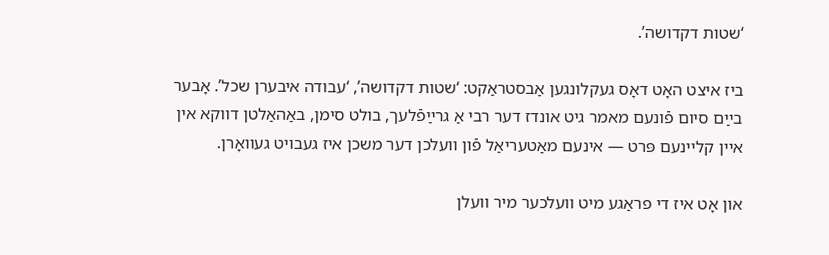‘שטות דקדושה’.

ביז איצט האָט דאָס געקלונגען אַבסטראַקט: ‘שטות דקדושה’, ‘עבודה איבערן שכל’. אָבער בײַם סיום פֿונעם מאמר גיט אונדז דער רבי אַ גרײַפֿלעך, בולט סימן, באַהאַלטן דווקא אין איין קליינעם פּרט — אינעם מאַטעריאַל פֿון וועלכן דער משכן איז געבויט געוואָרן.

און אָט איז די פראַגע מיט וועלכער מיר וועלן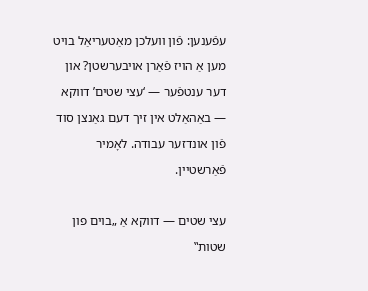עפֿענען: פֿון וועלכן מאַטעריאַל בויט מען אַ הויז פֿאַרן אויבערשטן? און דער ענטפֿער — ‘עצי שטים’ דווקא — באַהאַלט אין זיך דעם גאַנצן סוד פֿון אונדזער עבודה. לאָמיר פֿאַרשטיין.

עצי שטים — דווקא אַ „בוים פון שטות‟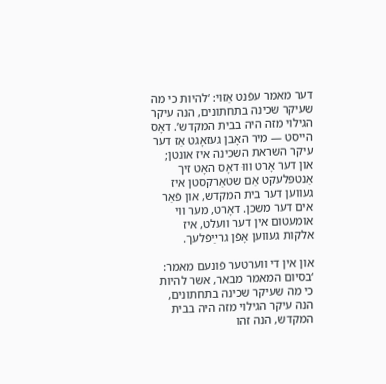דער מאמר עפֿנט אַזוי: ‘להיות כי מה שעיקר שכינה בתחתונים, הנה עיקר הגילוי מזה היה בבית המקדש’. דאָס הייסט — מיר האָבן געזאָגט אַז דער עיקר השראת השכינה איז אונטן; און דער אָרט וווּ דאָס האָט זיך אַנטפּלעקט אַם שטאַרקסטן איז געווען דער בית המקדש, און פֿאַר אים דער משכן. דאָרט, מער ווי אומעטום אין דער וועלט, איז אלקות געווען אָפֿן גרײַפֿלעך.

און אין די ווערטער פֿונעם מאמר: ‘בסיום המאמר מבאר, אשר להיות כי מה שעיקר שכינה בתחתונים, הנה עיקר הגילוי מזה היה בבית המקדש, הנה זהו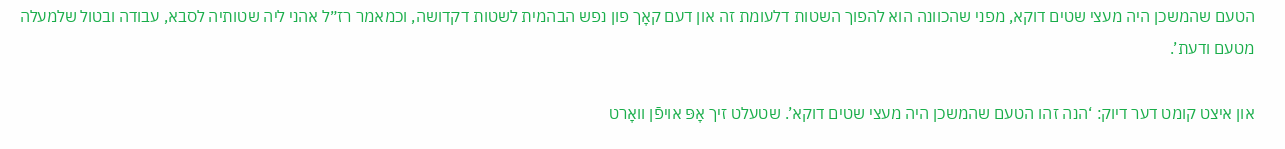הטעם שהמשכן היה מעצי שטים דוקא, מפני שהכוונה הוא להפוך השטות דלעומת זה און דעם קאָך פון נפש הבהמית לשטות דקדושה, וכמאמר רז״ל אהני ליה שטותיה לסבא, עבודה ובטול שלמעלה מטעם ודעת’.

און איצט קומט דער דיוק: ‘הנה זהו הטעם שהמשכן היה מעצי שטים דוקא’. שטעלט זיך אָפּ אויפֿן וואָרט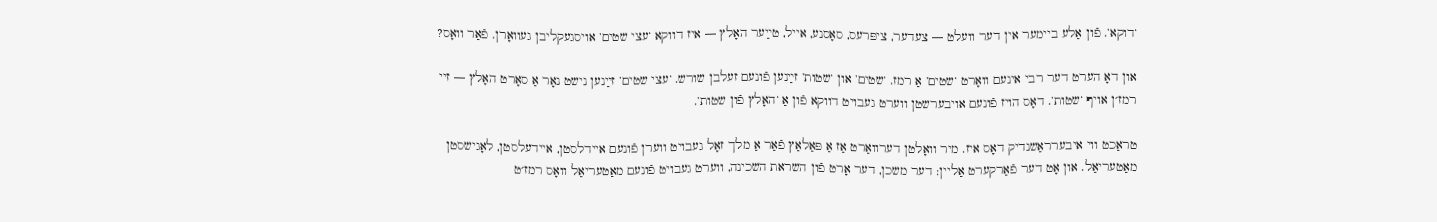‘דוקא’. פֿון אַלע ביימער אין דער וועלט — צעדער, ציפּרעס, סאָסנע, אייל, טײַער האָלץ — איז דווקא ‘עצי שטים’ אויסגעקליבן געוואָרן. פֿאַר וואָס?

און דאָ הערט דער רבי אינעם וואָרט ‘שטים’ אַ רמז. ‘שטים’ און ‘שטות’ זײַנען פֿונעם זעלבן שורש. ‘עצי שטים’ זײַנען נישט נאָר אַ סאָרט האָלץ — זיי רמז׳ן אויף ‘שטות’. דאָס הויז פֿונעם אויבערשטן ווערט געבויט דווקא פֿון אַ ‘האָלץ פֿון שטות’.

טראַכט ווי איבערראַשנדיק דאָס איז. מיר וואָלטן דערוואַרט אַז אַ פּאַלאַץ פֿאַר אַ מלך זאָל געבויט ווערן פֿונעם איידלסטן, איידעלסטן, לאָגישסטן מאַטעריאַל. און אָט דער פֿאַרקערט אַליין: דער משכן, דער אָרט פֿון השראת השכינה, ווערט געבויט פֿונעם מאַטעריאַל וואָס רמז׳ט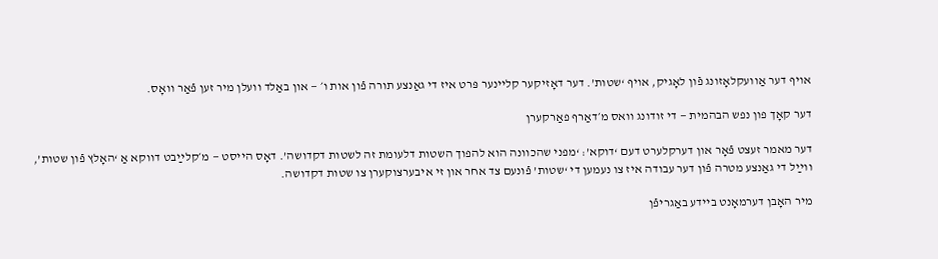אויף דער אַוועקלאָזונג פֿון לאָגיק, אויף ‘שטות’. דער דאָזיקער קליינער פּרט איז די גאַנצע תורה פֿון אות ו׳ — און באַלד וועלן מיר זען פֿאַר וואָס.

דער קאָך פון נפש הבהמית — די זודונג וואס מ׳דאַרף פאַרקערן

דער מאמר זעצט פֿאָר און דערקלערט דעם ‘דוקא’: ‘מפני שהכוונה הוא להפוך השטות דלעומת זה לשטות דקדושה’. דאָס הייסט — מ׳קלײַבט דווקא אַ ‘האָלץ פֿון שטות’, ווײַל די גאַנצע מטרה פֿון דער עבודה איז צו נעמען די ‘שטות’ פֿונעם צד אחר און זי איבערצוקערן צו שטות דקדושה.

מיר האָבן דערמאָנט ביידע באַגריפֿן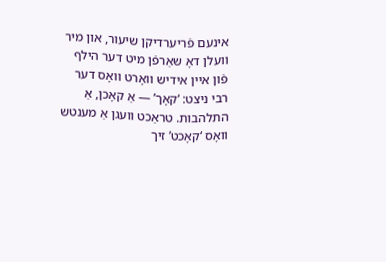אינעם פֿריערדיקן שיעור, און מיר וועלן דאָ שאַרפֿן מיט דער הילף פֿון איין אידיש וואָרט וואָס דער רבי ניצט: ‘קאָך’ — אַ קאָכן, אַ התלהבות. טראַכט וועגן אַ מענטש וואָס ‘קאָכט’ זיך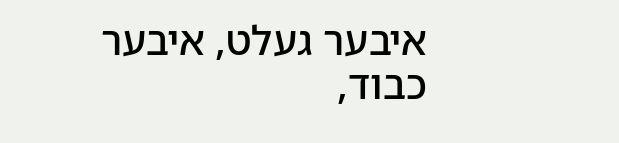איבער געלט, איבער כבוד,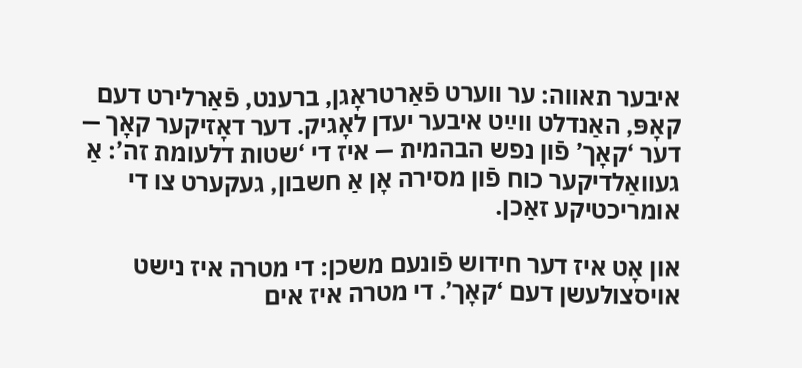איבער תאווה: ער ווערט פֿאַרטראָגן, ברענט, פֿאַרלירט דעם קאָפּ, האַנדלט ווײַט איבער יעדן לאָגיק. דער דאָזיקער קאָך — דער ‘קאָך’ פֿון נפש הבהמית — איז די ‘שטות דלעומת זה’: אַ געוואַלדיקער כוח פֿון מסירה אָן אַ חשבון, געקערט צו די אומריכטיקע זאַכן.

און אָט איז דער חידוש פֿונעם משכן: די מטרה איז נישט אויסצולעשן דעם ‘קאָך’. די מטרה איז אים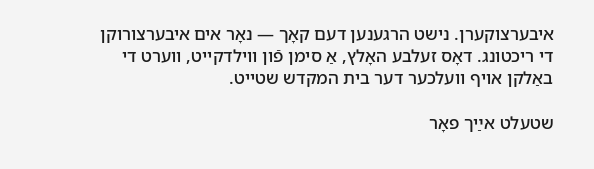איבערצוקערן. נישט הרגענען דעם קאָך — נאָר אים איבערצורוקן די ריכטונג. דאָס זעלבע האָלץ, אַ סימן פֿון ווילדקייט, ווערט די באַלקן אויף וועלכער דער בית המקדש שטייט.

שטעלט אײַך פאָר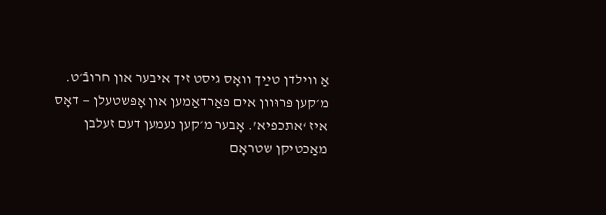אַ ווילדן טײַך וואָס גיסט זיך איבער און חרובֿ׳ט. מ׳קען פּרוּוון אים פאַרדאַמען און אָפּשטעלן — דאָס איז ‘אתכפיא’. אָבער מ׳קען נעמען דעם זעלבן מאַכטיקן שטראָם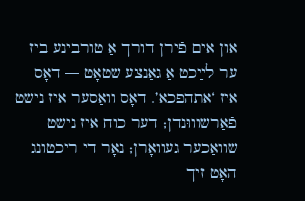און אים פֿירן דורך אַ טורבינע ביז ער לײַכט אַ גאַנצע שטאָט — דאָס איז ‘אתהפכא’. דאָס וואַסער איז נישט פֿאַרשוווּנדן; דער כוח איז נישט שוואַכער געוואָרן; נאָר די ריכטונג האָט זיך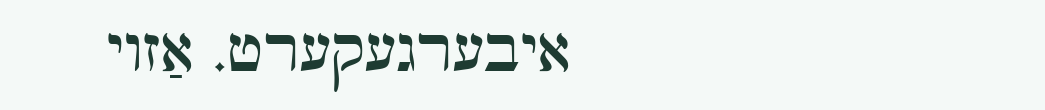איבערגעקערט. אַזוי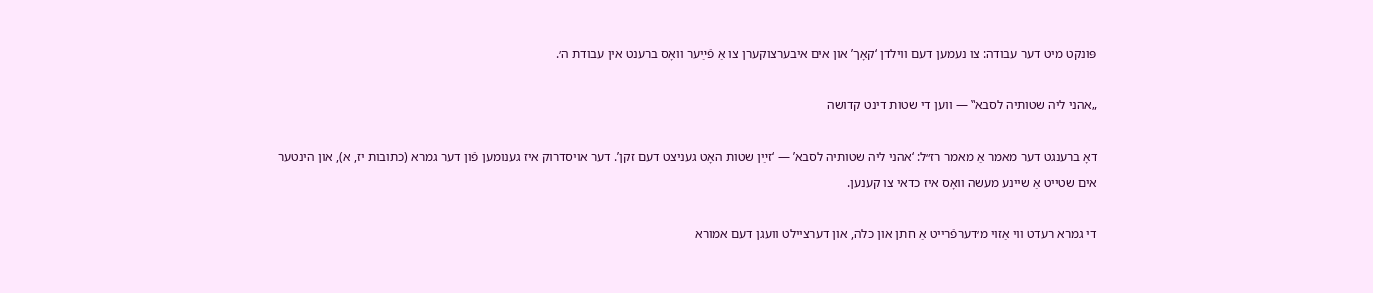פּונקט מיט דער עבודה: צו נעמען דעם ווילדן ‘קאָך’ און אים איבערצוקערן צו אַ פֿײַער וואָס ברענט אין עבודת ה׳.

„אהני ליה שטותיה לסבא‟ — ווען די שטות דינט קדושה

דאָ ברענגט דער מאמר אַ מאמר רז״ל: ‘אהני ליה שטותיה לסבא’ — ‘זײַן שטות האָט געניצט דעם זקן’. דער אויסדרוק איז גענומען פֿון דער גמרא (כתובות יז, א), און הינטער אים שטייט אַ שיינע מעשה וואָס איז כדאי צו קענען.

די גמרא רעדט ווי אַזוי מ׳דערפֿרייט אַ חתן און כלה, און דערציילט וועגן דעם אמורא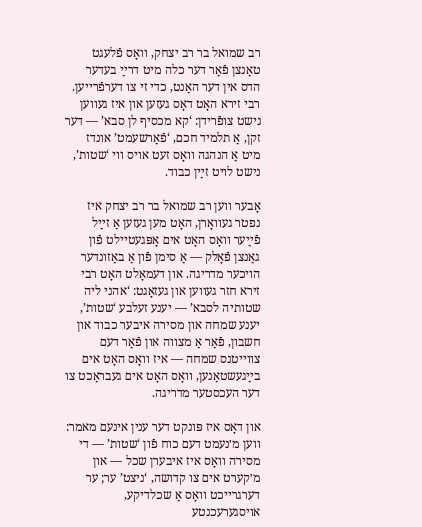רב שמואל בר רב יצחק, וואָס פֿלעגט טאַנצן פֿאַר דער כלה מיט דרײַ בעדער הדס אין דער האַנט, כדי זי צו דערפֿרייען. רבי זירא האָט דאָס געזען און איז געווען נישט צופֿרידן: ‘קא מכסיף לן סבא’ — דער זקן, אַ תלמיד חכם, ‘פֿאַרשעמט’ אונדז מיט אַ הנהגה וואָס זעט אויס ווי ‘שטות’, נישט לויט זײַן כבוד.

אָבער ווען רב שמואל בר רב יצחק איז נפטר געוואָרן, האָט מען געזען אַ זײַל פֿײַער וואָס האָט אים אָפּגעטיילט פֿון גאַנצן פֿאָלק — אַ סימן פֿון אַ באַזונדער הויכער מדריגה. און דעמאָלט האָט רבי זירא חזר געווען און געזאָגט: ‘אהני ליה שטותיה לסבא’ — יענע זעלבע ‘שטות’, יענע שמחה און מסירה איבער כבוד און חשבון, פֿאַר אַ מצווה און פֿאַר דעם צווייטנס שמחה — איז וואָס האָט אים בײַגעשטאַנען, וואָס האָט אים געבראַכט צו דער העכסטער מדריגה.

און דאָס איז פּונקט דער ענין אינעם מאמר: ווען מ׳נעמט דעם כוח פֿון ‘שטות’ — די מסירה וואָס איז איבערן שכל — און מ׳קערט אים צו קדושה, ‘ניצט’ ער; ער דערגרייכט וואָס אַ שכלדיקע, אויסגערעכנטע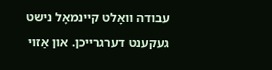עבודה וואָלט קיינמאָל נישט געקענט דערגרייכן. און אַזוי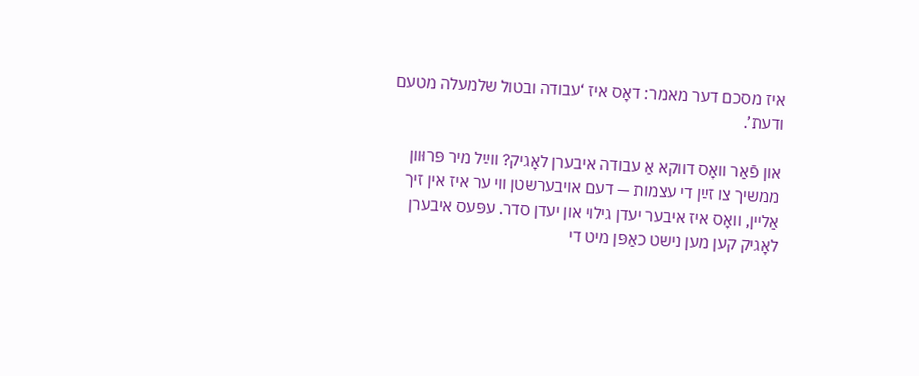איז מסכם דער מאמר: דאָס איז ‘עבודה ובטול שלמעלה מטעם ודעת’.

און פֿאַר וואָס דווקא אַ עבודה איבערן לאָגיק? ווײַל מיר פּרוּוון ממשיך צו זײַן די עצמות — דעם אויבערשטן ווי ער איז אין זיך אַליין, וואָס איז איבער יעדן גילוי און יעדן סדר. עפּעס איבערן לאָגיק קען מען נישט כאַפּן מיט די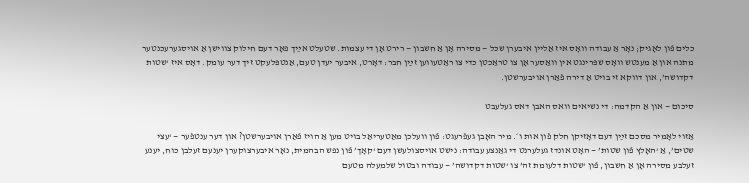כלים פֿון לאָגיק; נאָר אַ עבודה וואָס איז אַליין איבערן שכל — מסירה אָן אַ חשבון — רירט אָן די עצמות. שטעלט אײַך פאָר דעם חילוק צווישן אַ אויסגערעכנטער מתנה און אַ מענטש וואָס שפּרינגט אין וואַסער אָן צו טראַכטן כדי צו ראַטעווען זײַן חבר: דאָרט, איבער יעדן טעם, אַנטפּלעקט זיך דער עומק. דאָס איז ‘שטות דקדושה’, און דווקא זי בויט אַ דירה פֿאַרן אויבערשטן.

סיכום — און אַ הקדמה: די נשיאים וואס האבן דאס געלעבט

אַזוי לאָמיר מסכם זײַן דעם דאָזיקן חלק פֿון אות ו׳. מיר האָבן געפֿרעגט: פֿון וועלכן מאַטעריאַל בויט מען אַ הויז פֿאַרן אויבערשטן? און דער ענטפֿער — ‘עצי שטים’, אַ ‘האָלץ פֿון שטות’ — האָט אונדז געלערנט די גאַנצע עבודה: נישט אויסצולעשן דעם ‘קאָך’ פֿון נפש הבהמית, נאָר איבערצוקערן יענעם זעלבן כוח, יענע זעלבע מסירה אָן אַ חשבון, פֿון ‘שטות דלעומת זה’ צו ‘שטות דקדושה’ — עבודה ובטול שלמעלה מטעם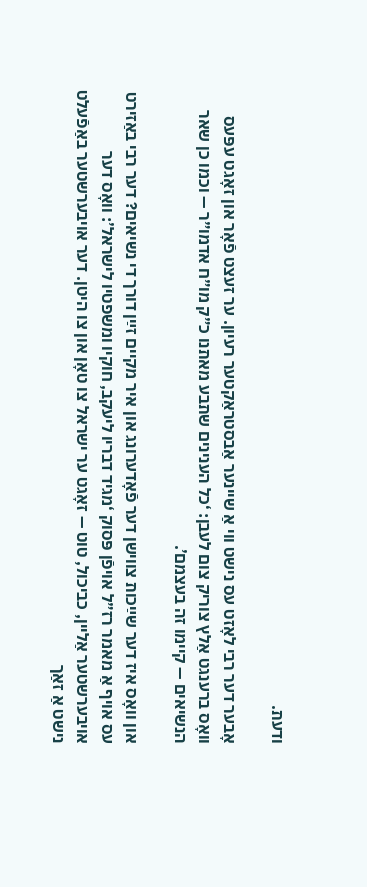ודעת.

אָבער דער רבי לאָזט עס נישט ווי אַ שיינער אַבסטראַקטער רעיון. ער זעצט פֿאָר און זאָגט עפּעס וואָס ברענגט אַלץ צוריק צום לעבן: ‘כל הענינים שתבע מאתנו כ״ק מו״ח אדמו״ר — וכמו כן שאר הנשיאים — קיימו זה בעצמם’.

און וואָס איז דער שײַכות צווישן דער פֿאָדערונג און איר מקיים זײַן דורך די נשיאים? דער רבי באַזירט עס אויף אַ מאמר רז״ל אויפֿן פּסוק ‘מגיד דבריו ליעקב, חוקיו ומשפטיו לישראל’: וואָס דער אויבערשטער אַליין, כביכול, טוט — זאָגט ער ישראל צו טאָן און צו היטן. דער אויבערשטער באַפֿעלט נישט אַ זאַך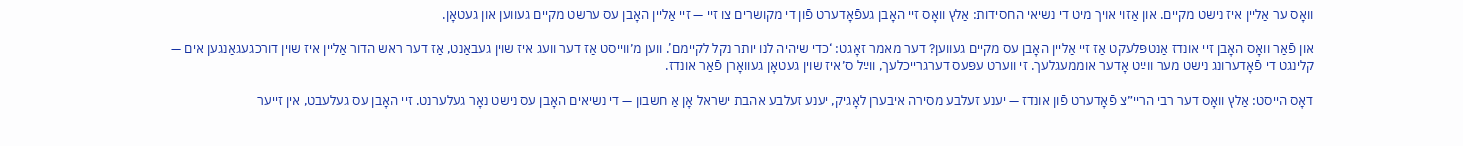וואָס ער אַליין איז נישט מקיים. און אַזוי אויך מיט די נשיאי החסידות: אַלץ וואָס זיי האָבן געפֿאָדערט פֿון די מקושרים צו זיי — זיי אַליין האָבן עס ערשט מקיים געווען און געטאָן.

און פֿאַר וואָס האָבן זיי אונדז אַנטפּלעקט אַז זיי אַליין האָבן עס מקיים געווען? דער מאמר זאָגט: ‘כדי שיהיה לנו יותר נקל לקיימם’. ווען מ׳ווייסט אַז דער וועג איז שוין געבאַנט, אַז דער ראש הדור אַליין איז שוין דורכגעגאַנגען אים — קלינגט די פֿאָדערונג נישט מער ווײַט אָדער אוממעגלעך. זי ווערט עפּעס דערגרייכלעך, ווײַל ס׳איז שוין געטאָן געוואָרן פֿאַר אונדז.

דאָס הייסט: אַלץ וואָס דער רבי הריי״צ פֿאָדערט פֿון אונדז — יענע זעלבע מסירה איבערן לאָגיק, יענע זעלבע אהבת ישראל אָן אַ חשבון — די נשיאים האָבן עס נישט נאָר געלערנט. זיי האָבן עס געלעבט, אין זייער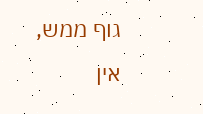גוף ממש, אין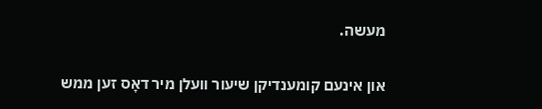מעשה.

און אינעם קומענדיקן שיעור וועלן מיר דאָס זען ממש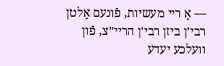— אַ ריי מעשיות, פֿונעם אַלטן רבי׳ן ביזן רבי׳ן הריי״צ, פֿון וועלכע יעדע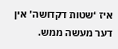איז ‘שטות דקדושה’ אין דער מעשה ממש.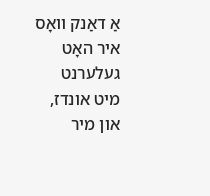אַ דאַנק וואָס איר האָט געלערנט מיט אונדז, און מיר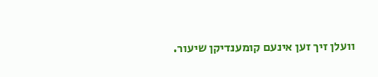וועלן זיך זען אינעם קומענדיקן שיעור.